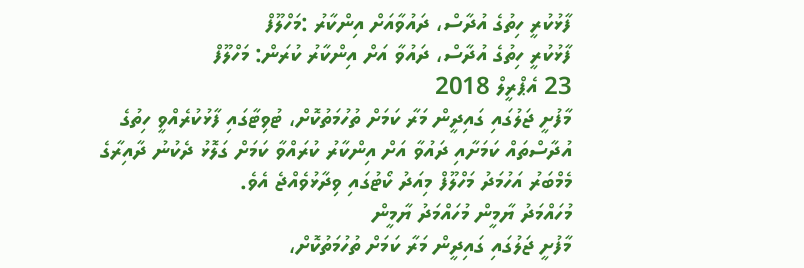ފާޅުކުރީ ހިތުގެ އުދާސް، ދައުވާއަށް އިންކާރު :މަހްލޫފް
ފާޅުކުރީ ހިތުގެ އުދާސް، ދައުވާ އަށް އިންކާރު ކުރަން: މަހްލޫފް
23 އެޕްރީލް 2018
މާފުށީ ޖަލުގައި ގައިދީން މަރާ ކަމަށް ތުހުމަތުކޮށް، ޓުވިޓާގައި ފާޅުކުރެއްވީ ހިތުގެ އުދާސްތައް ކަމަށާއި ދައުވާ އަށް އިންކާރު ކުރައްވާ ކަމަށް ގަލޮޅު ދެކުނު ދާއިރާގެ މެމްބަރު އަހުމަދު މަހްލޫފް މިއަދު ކޯޓުގައި ވިދާޅުވެއްޖެ އެވެ.
މުހައްމަދު ޔާމީން މުހައްމަދު ޔާމީން
މާފުށީ ޖަލުގައި ގައިދީން މަރާ ކަމަށް ތުހުމަތުކޮށް،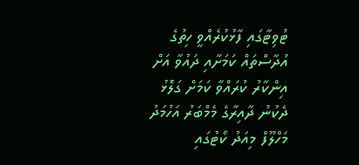ޓުވިޓާގައި ފާޅުކުރެއްވީ ހިތުގެ އުދާސްތައް ކަމަށާއި ދައުވާ އަށް އިންކާރު ކުރައްވާ ކަމަށް ގަލޮޅު ދެކުނު ދާއިރާގެ މެމްބަރު އަހުމަދު މަހްލޫފް މިއަދު ކޯޓުގައި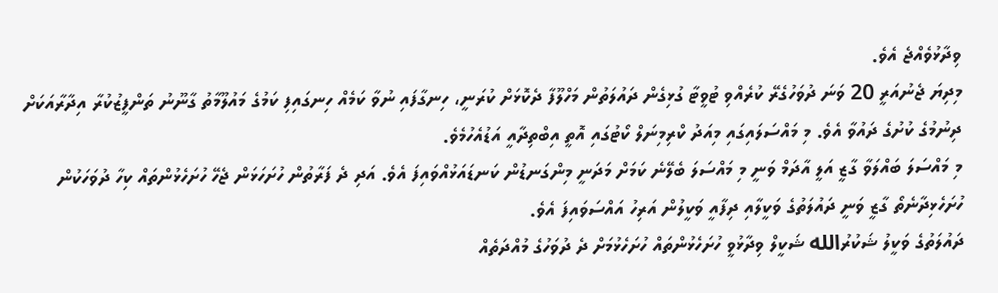ވިދާޅުވެއްޖެ އެވެ.
މިދިޔަ ޖެނުއަރީ 20 ވަނަ ދުވަހުގެރޭ ކުރެއްވި ޓުވީޓާ ގުޅިގެން ދައުލަތުން މަހްލޫފާ ދެކޮޅަށް ކުރަނީ، ހިނގާފައި ނުވާ ކަމެއް ހިނގައިފި ކަމުގެ މައުލޫމާތު ގާނޫނު ތަންފީޒުކުރާ އިދާރާއަކަށް ދިނުމުގެ ކުށުގެ ދައުވާ އެވެ. މި މައްސަލައިގައި މިއަދު ކްރިމިނަލް ކޯޓުގައި އޮތީ އިބްތިދާއީ އަޑުއެހުމެވެ.
މި މައްސަލަ ބައްލަވާ ގާޒީ އަލީ އާދަމް ވަނީ މި މައްސަލަ ބެލޭނެ ކަމަށް މަދަނީ މިންގަނޑުން ކަނޑައަޅުއްވައިފަ އެވެ. އަދި ދެ ފަރާތުން ހުށަހަޅަން ޖެހޭ ހުށަހެޅުންތައް ކިހާ ދުވަހަކުން ހުށަހެޅިދާނެތޯ ގާޒީ ވަނީ ދައުލަތުގެ ވަކީލާއި ދިފާއީ ވަކީލުން އަރިހު އައްސަވައިފަ އެވެ.
ދައުލަތުގެ ވަކީލު ޝަކުރުالله ޝަކީލް ވިދާޅުވީ ހުށަހެޅުންތައް ހުށަހެޅުމަށް ދެ ދުވަހުގެ މުއްދަތެއް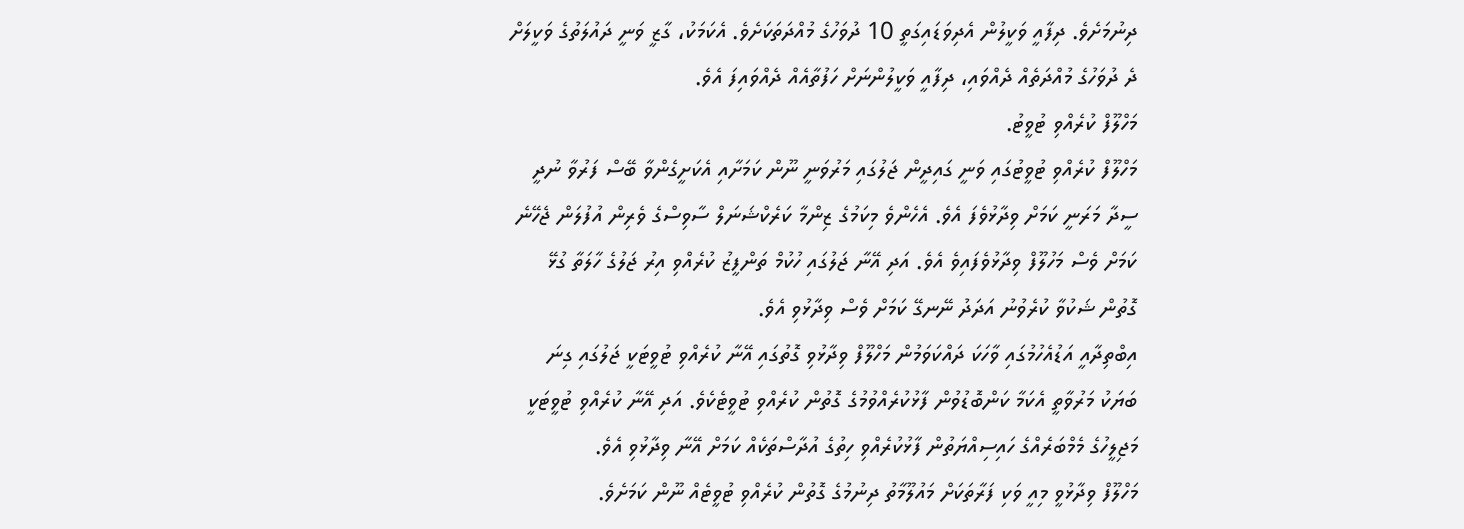ދިނުމަށެވެ. ދިފާއީ ވަކީލުން އެދިވަޑައިގަތީ 10 ދުވަހުގެ މުއްދަތަކަށެވެ. އެކަމަކު، ގާޒީ ވަނީ ދައުލަތުގެ ވަކީލަށް ދެ ދުވަހުގެ މުއްދަތެއް ދެއްވައި، ދިފާއީ ވަކީލުންނަށް ހަފުތާއެއް ދެއްވައިފަ އެވެ.
މަހްލޫފް ކުރެއްވި ޓުވީޓު.
މަހްލޫފް ކުރެއްވި ޓުވީޓުގައި ވަނީ ގައިދީން ޖަލުގައި މަރުވަނީ ނޫން ކަމަށާއި އެކަށީގެންވާ ބޭސް ފަރުވާ ނުދީ ސީދާ މަރަނީ ކަމަށް ވިދާޅުވެފަ އެވެ. އެހެންވެ މިކަމުގެ ޒިންމާ ކަރެކްޝަނަލް ސާވިސްގެ ވެރިން އުފުލަން ޖެހޭނެ ކަމަށް ވެސް މަހުލޫފް ވިދާޅުވެފައިވެ އެވެ. އަދި އޭނާ ޖަލުގައި ހުކުމް ތަންފީޒު ކުރެއްވި އިރު ޖަލުގެ ހާލަތާ ގުޅޭ ގޮތުން ޝަކުވާ ކުރެވުނު އަދަދު ނޭނގޭ ކަމަށް ވެސް ވިދާޅުވި އެވެ.
އިބްތިދާއީ އަޑުއެހުމުގައި ވާހަކަ ދައްކަވަމުން މަހްލޫފް ވިދާޅުވި ގޮތުގައި އޭނާ ކުރެއްވި ޓުވީޓަކީ ޖަލުގައި ގިނަ ބަޔަކު މަރުވާތީ އެކަމާ ކަންބޮޑުވުން ފާޅުކުރެއްވުމުގެ ގޮތުން ކުރެއްވި ޓުވީޓެކެވެ. އަދި އޭނާ ކުރެއްވި ޓުވީޓަކީ މަޖިލީހުގެ މެމްބަރެއްގެ ހައިސިއްޔަތުން ފާޅުކުރެއްވި ހިތުގެ އުދާސްތަކެއް ކަމަށް އޭނާ ވިދާޅުވި އެވެ.
މަހްލޫފް ވިދާޅުވީ މިއީ ވަކި ފަރާތަކަށް މައުލޫމާތު ދިނުމުގެ ގޮތުން ކުރެއްވި ޓުވީޓެއް ނޫން ކަމަށެވެ.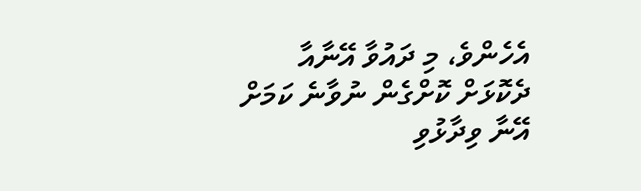އެހެންވެ، މި ދައުވާ އޭނާއާ ދެކޮޅަށް ކޮށްގެން ނުވާނެ ކަމަށް އޭނާ ވިދާޅުވި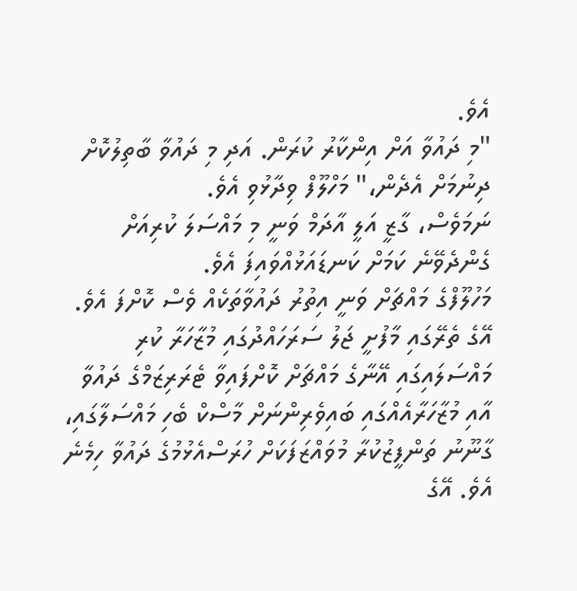އެވެ.
"މި ދައުވާ އަށް އިންކާރު ކުރަން. އަދި މި ދައުވާ ބާތިލުކޮށް ދިނުމަށް އެދެން،" މަހްލޫފް ވިދާޅުވި އެވެ.
ނަމަވެސް، ގާޒީ އަލީ އާދަމް ވަނީ މި މައްސަލަ ކުރިއަށް ގެންދެވޭނެ ކަމަށް ކަނޑައަޅުއްވައިފަ އެވެ.
މަހުލޫފްގެ މައްޗަށް ވަނީ އިތުރު ދައުވާތަކެއް ވެސް ކޮށްފަ އެވެ. އޭގެ ތެރޭގައި މާފުށީ ޖަލު ސަރަހައްދުގައި މުޒާހަރާ ކުރި މައްސަލައިގައި އޭނާގެ މައްޗަށް ކޮށްފައިވާ ޓެރަރިޒަމްގެ ދައުވާ އާއި މުޒާހަރާއެއްގައި ބައިވެރިންނަށް މާސްކް ބެހި މައްސަލާގައި، ގާނޫނު ތަންފީޒުކުރާ މުވައްޒަފަކަށް ހުރަސްއެޅުމުގެ ދައުވާ ހިމެނެ އެވެ. އޭގެ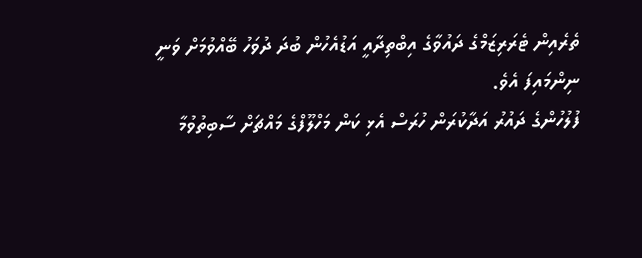ތެރެއިން ޓެރަރިޒަމްގެ ދައުވާގެ އިބްތިދާއީ އަޑުއެހުން ބުދަ ދުވަހު ބޭއްވުމަށް ވަނީ ނިންމައިފަ އެވެ.
ފުލުހުންގެ ދައުރު އަދާކުރަން ހުރަސް އެޅި ކަން މަހްލޫފްގެ މައްޗަށް ސާބިތުވުމާ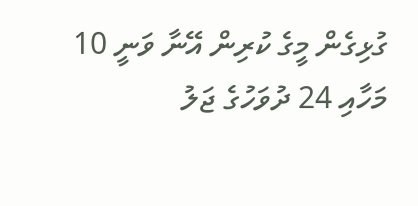ގުޅިގެން މީގެ ކުރިން އޭނާ ވަނީ 10 މަހާއި 24 ދުވަހުގެ ޖަލު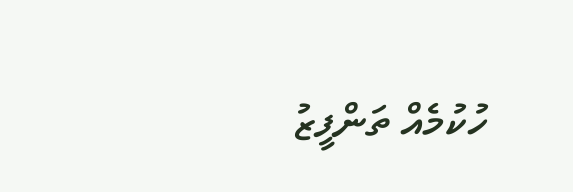ހުކުމެއް ތަންފީޒު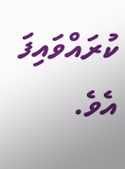ކުރައްވައިފަ އެވެ.